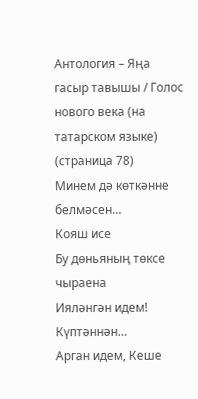Антология – Яңа гасыр тавышы / Голос нового века (на татарском языке) (страница 78)
Минем дә көткәнне белмәсен…
Кояш исе
Бу дөньяның төксе чыраена
Ияләнгән идем! Күптәннән…
Арган идем, Кеше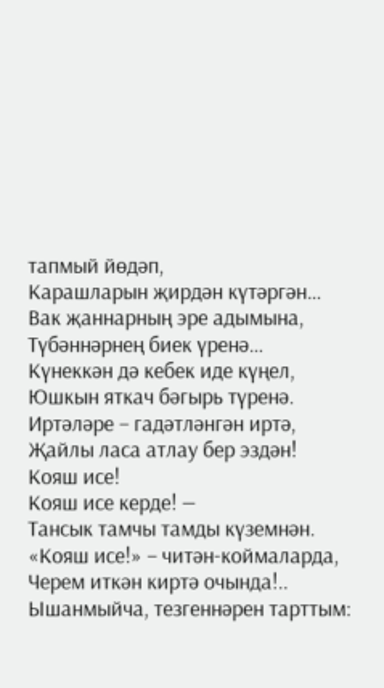тапмый йөдәп,
Карашларын җирдән күтәргән…
Вак җаннарның эре адымына,
Түбәннәрнең биек үренә…
Күнеккән дә кебек иде күңел,
Юшкын яткач бәгырь түренә.
Иртәләре – гадәтләнгән иртә,
Җайлы ласа атлау бер эздән!
Кояш исе!
Кояш исе керде! —
Тансык тамчы тамды күземнән.
«Кояш исе!» – читән-коймаларда,
Черем иткән киртә очында!..
Ышанмыйча, тезгеннәрен тарттым: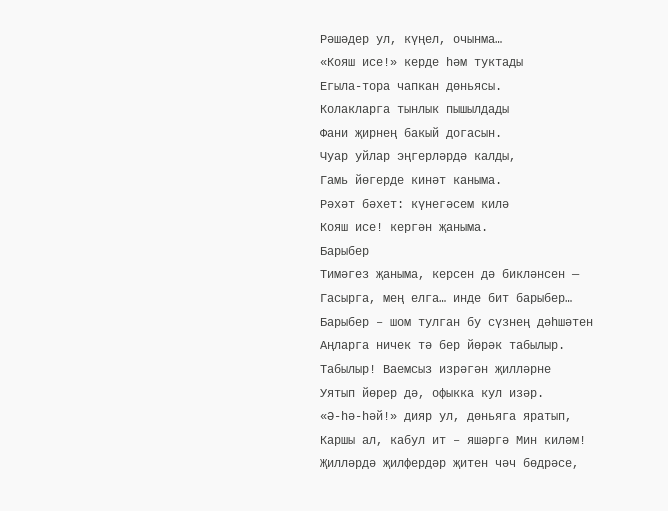Рәшәдер ул, күңел, очынма…
«Кояш исе!» керде һәм туктады
Егыла-тора чапкан дөньясы.
Колакларга тынлык пышылдады
Фани җирнең бакый догасын.
Чуар уйлар эңгерләрдә калды,
Гамь йөгерде кинәт каныма.
Рәхәт бәхет: күнегәсем килә
Кояш исе! кергән җаныма.
Барыбер
Тимәгез җаныма, керсен дә бикләнсен —
Гасырга, мең елга… инде бит барыбер…
Барыбер – шом тулган бу сүзнең дәһшәтен
Аңларга ничек тә бер йөрәк табылыр.
Табылыр! Ваемсыз изрәгән җилләрне
Уятып йөрер дә, офыкка кул изәр.
«Ә-һә-һәй!» дияр ул, дөньяга яратып,
Каршы ал, кабул ит – яшәргә Мин киләм!
Җилләрдә җилфердәр җитен чәч бөдрәсе,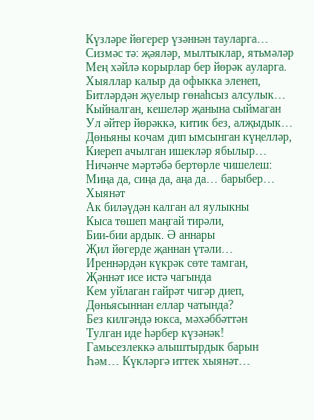Күзләре йөгерер үзәннән тауларга…
Сизмәс тә: җәяләр, мылтыклар, ятьмәләр
Мең хәйлә корырлар бер йөрәк ауларга.
Хыяллар калыр да офыкка эленеп,
Битләрдән җуелыр гөнаһсыз алсулык…
Кыйналган, кешеләр җанына сыймаган
Ул әйтер йөрәккә, китик без, алҗыдык…
Дөньяны кочам дип ымсынган күңелләр,
Киереп ачылган ишекләр ябылыр…
Ничәнче мәртәбә бертөрле чишелеш:
Миңа да, сиңа да, аңа да… барыбер…
Хыянәт
Ак биләүдән калган ал яулыкны
Кыса төшеп маңгай тирәли,
Бии-бии ардык. Ә аннары
Җил йөгерде җаннан үтәли…
Иреннәрдән күкрәк сөте тамган,
Җәннәт исе истә чагында
Кем уйлаган гайрәт чигәр диеп,
Дөньясыннан еллар чатында?
Без килгәндә юкса, мәхәббәттән
Тулган иде һәрбер күзәнәк!
Гамьсезлеккә алыштырдык барын
Һәм… Күкләргә иттек хыянәт…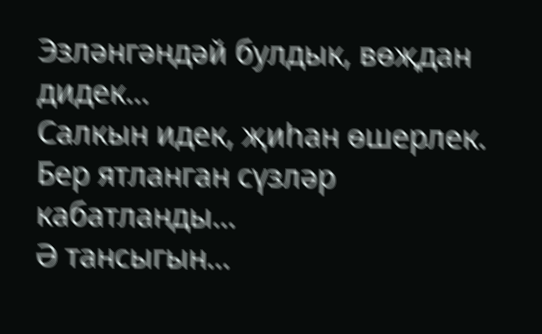Эзләнгәндәй булдык, вөҗдан дидек…
Салкын идек, җиһан өшерлек.
Бер ятланган сүзләр кабатланды…
Ә тансыгын…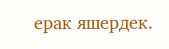ерак яшердек.